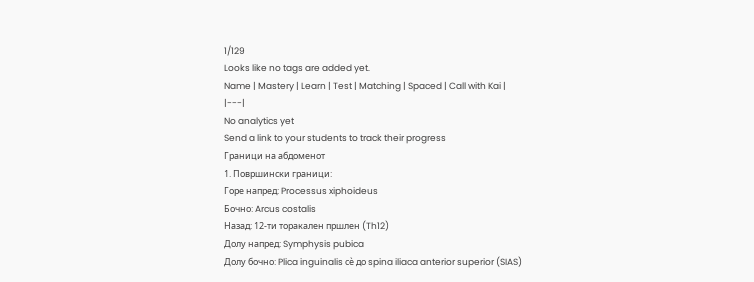1/129
Looks like no tags are added yet.
Name | Mastery | Learn | Test | Matching | Spaced | Call with Kai |
|---|
No analytics yet
Send a link to your students to track their progress
Граници на абдоменот
1. Површински граници:
Горе напред: Processus xiphoideus
Бочно: Arcus costalis
Назад: 12-ти торакален пршлен (Th12)
Долу напред: Symphysis pubica
Долу бочно: Plica inguinalis сè до spina iliaca anterior superior (SIAS)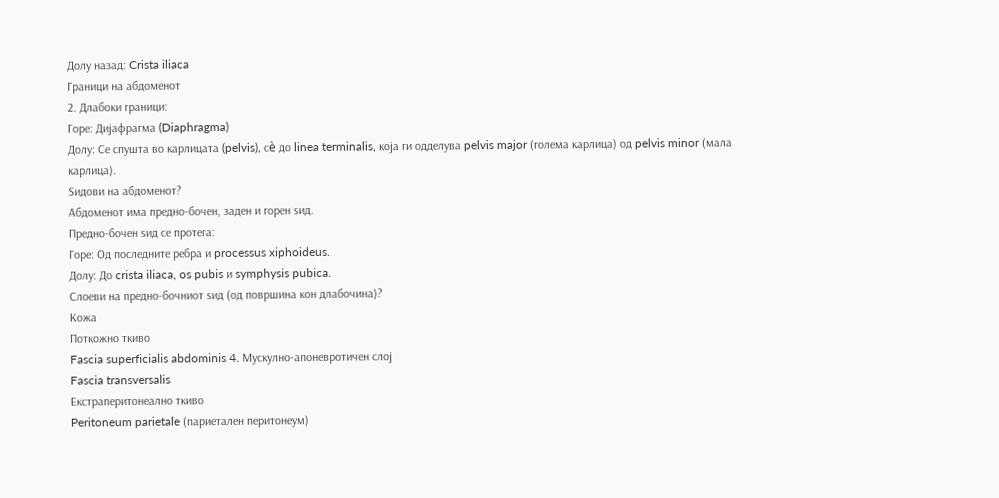Долу назад: Crista iliaca
Граници на абдоменот
2. Длабоки граници:
Горе: Дијафрагма (Diaphragma)
Долу: Се спушта во карлицата (pelvis), сè до linea terminalis, која ги одделува pelvis major (голема карлица) од pelvis minor (мала карлица).
Ѕидови на абдоменот?
Абдоменот има предно-бочен, заден и горен ѕид.
Предно-бочен ѕид cе протега:
Горе: Од последните ребра и processus xiphoideus.
Долу: До crista iliaca, os pubis и symphysis pubica.
Слоеви на предно-бочниот ѕид (од површина кон длабочина)?
Кожа
Поткожно ткиво
Fascia superficialis abdominis 4. Мускулно-апоневротичен слој
Fascia transversalis
Екстраперитонеално ткиво
Peritoneum parietale (париетален перитонеум)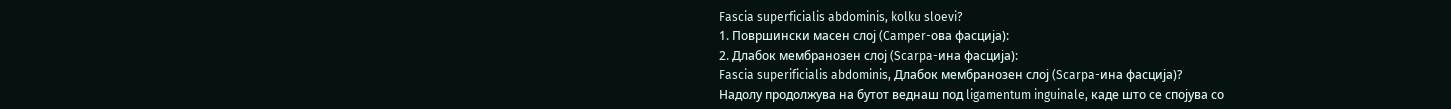Fascia superficialis abdominis, kolku sloevi?
1. Површински масен слој (Camper-ова фасција):
2. Длабок мембранозен слој (Scarpa-ина фасција):
Fascia superificialis abdominis, Длабок мембранозен слој (Scarpa-ина фасција)?
Надолу продолжува на бутот веднаш под ligamentum inguinale, каде што се спојува со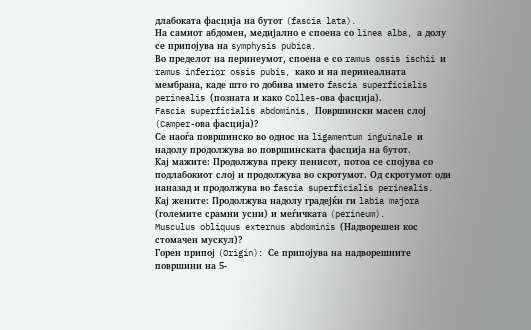длабоката фасција на бутот (fascia lata).
На самиот абдомен, медијално е споена со linea alba, а долу се припојува на symphysis pubica.
Во пределот на перинеумот, споена е со ramus ossis ischii и ramus inferior ossis pubis, како и на перинеалната мембрана, каде што го добива името fascia superficialis perinealis (позната и како Colles-ова фасција).
Fascia superficialis abdominis, Површински масен слој (Camper-ова фасција)?
Се наоѓа површинско во однос на ligamentum inguinale и надолу продолжува во површинската фасција на бутот.
Кај мажите: Продолжува преку пенисот, потоа се спојува со подлабокиот слој и продолжува во скротумот. Од скротумот оди наназад и продолжува во fascia superficialis perinealis.
Кај жените: Продолжува надолу градејќи ги labia majora (големите срамни усни) и меѓичката (perineum).
Musculus obliquus externus abdominis (Надворешен кос стомачен мускул)?
Горен припој (Origin): Се припојува на надворешните површини на 5-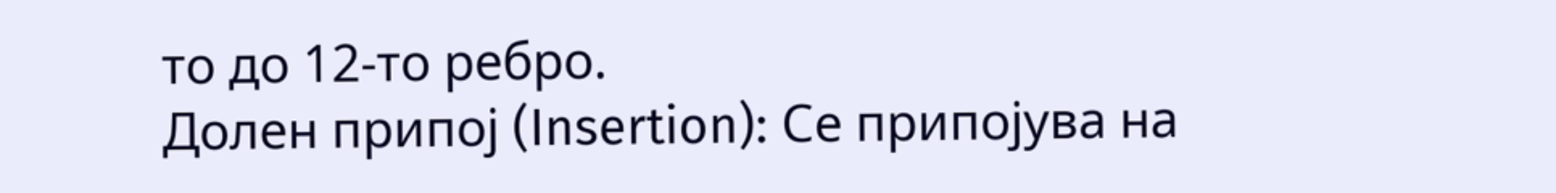то до 12-то ребро.
Долен припој (Insertion): Се припојува на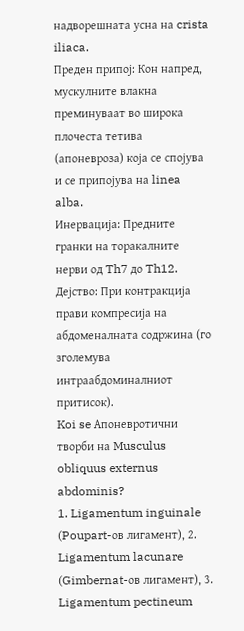надворешната усна на crista iliaca.
Преден припој: Кон напред, мускулните влакна преминуваат во широка плочеста тетива (апоневроза) која се спојува и се припојува на linea alba.
Инервација: Предните гранки на торакалните нерви од Th7 до Th12.
Дејство: При контракција прави компресија на абдоменалната содржина (го зголемува интраабдоминалниот притисок).
Koi se Апоневротични творби на Musculus obliquus externus abdominis?
1. Ligamentum inguinale (Poupart-ов лигамент), 2. Ligamentum lacunare (Gimbernat-ов лигамент), 3. Ligamentum pectineum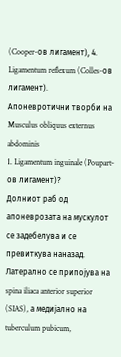(Cooper-ов лигамент), 4. Ligamentum reflexum (Colles-ов лигамент).
Апоневротични творби на Musculus obliquus externus abdominis
1. Ligamentum inguinale (Poupart-ов лигамент)?
Долниот раб од апоневрозата на мускулот се задебелува и се превиткува наназад.
Латерално се припојува на spina iliaca anterior superior (SIAS), а медијално на tuberculum pubicum,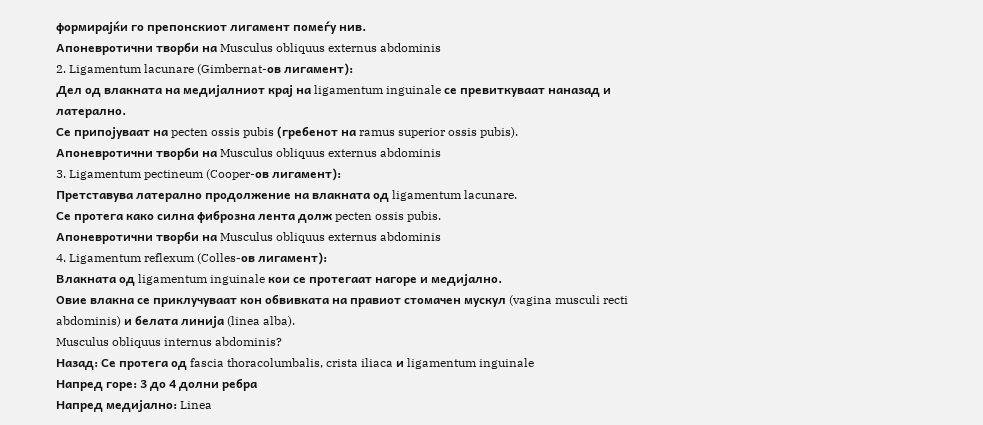формирајќи го препонскиот лигамент помеѓу нив.
Апоневротични творби на Musculus obliquus externus abdominis
2. Ligamentum lacunare (Gimbernat-ов лигамент):
Дел од влакната на медијалниот крај на ligamentum inguinale се превиткуваат наназад и латерално.
Се припојуваат на pecten ossis pubis (гребенот на ramus superior ossis pubis).
Апоневротични творби на Musculus obliquus externus abdominis
3. Ligamentum pectineum (Cooper-ов лигамент):
Претставува латерално продолжение на влакната од ligamentum lacunare.
Се протега како силна фиброзна лента долж pecten ossis pubis.
Апоневротични творби на Musculus obliquus externus abdominis
4. Ligamentum reflexum (Colles-ов лигамент):
Влакната од ligamentum inguinale кои се протегаат нагоре и медијално.
Овие влакна се приклучуваат кон обвивката на правиот стомачен мускул (vagina musculi recti abdominis) и белата линија (linea alba).
Musculus obliquus internus abdominis?
Назад: Се протега од fascia thoracolumbalis, crista iliaca и ligamentum inguinale
Напред горе: 3 до 4 долни ребра
Напред медијално: Linea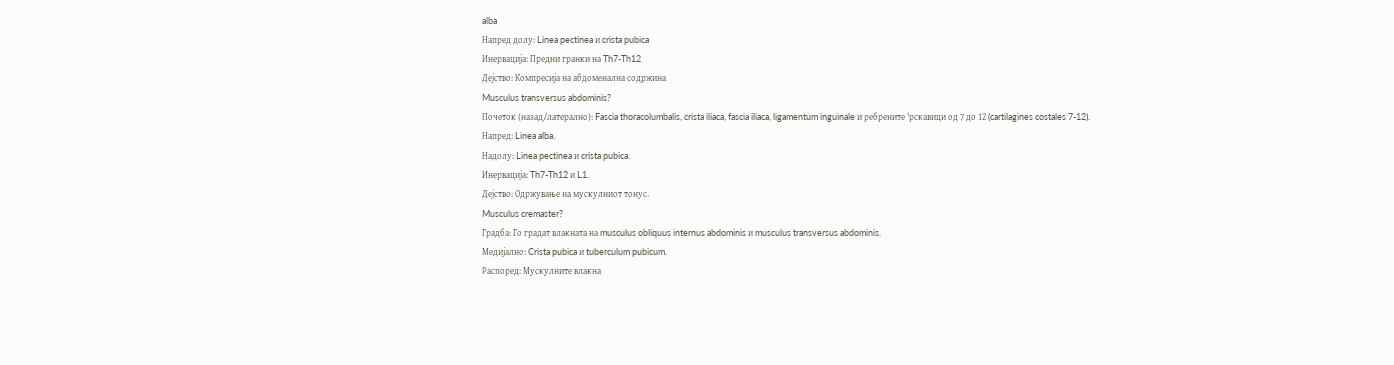alba
Напред долу: Linea pectinea и crista pubica
Инервација: Предни гранки на Th7-Th12
Дејство: Компресија на абдоменална содржина
Musculus transversus abdominis?
Почеток (назад/латерално): Fascia thoracolumbalis, crista iliaca, fascia iliaca, ligamentum inguinale и ребрените 'рскавици од 7 до 12 (cartilagines costales 7-12).
Напред: Linea alba.
Надолу: Linea pectinea и crista pubica.
Инервација: Th7-Th12 и L1.
Дејство: Одржување на мускулниот тонус.
Musculus cremaster?
Градба: Го градат влакната на musculus obliquus internus abdominis и musculus transversus abdominis.
Медијално: Crista pubica и tuberculum pubicum.
Распоред: Мускулните влакна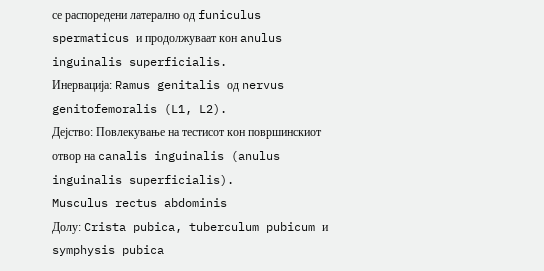се распоредени латерално од funiculus spermaticus и продолжуваат кон anulus inguinalis superficialis.
Инервација: Ramus genitalis од nervus genitofemoralis (L1, L2).
Дејство: Повлекување на тестисот кон површинскиот отвор на canalis inguinalis (anulus inguinalis superficialis).
Musculus rectus abdominis
Долу: Crista pubica, tuberculum pubicum и symphysis pubica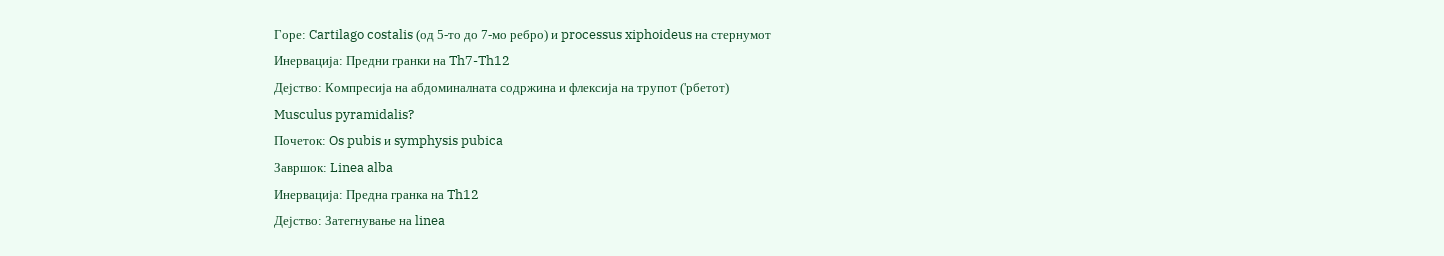Горе: Cartilago costalis (од 5-то до 7-мо ребро) и processus xiphoideus на стернумот
Инервација: Предни гранки на Th7-Th12
Дејство: Компресија на абдоминалната содржина и флексија на трупот ('рбетот)
Musculus pyramidalis?
Почеток: Os pubis и symphysis pubica
Завршок: Linea alba
Инервација: Предна гранка на Th12
Дејство: Затегнување на linea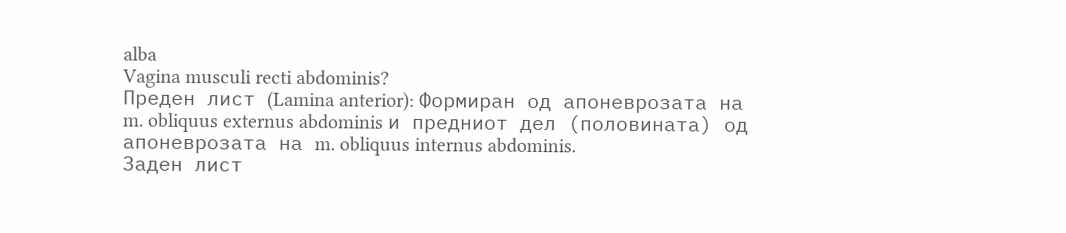alba
Vagina musculi recti abdominis?
Преден лист (Lamina anterior): Формиран од апоневрозата на m. obliquus externus abdominis и предниот дел (половината) од апоневрозата на m. obliquus internus abdominis.
Заден лист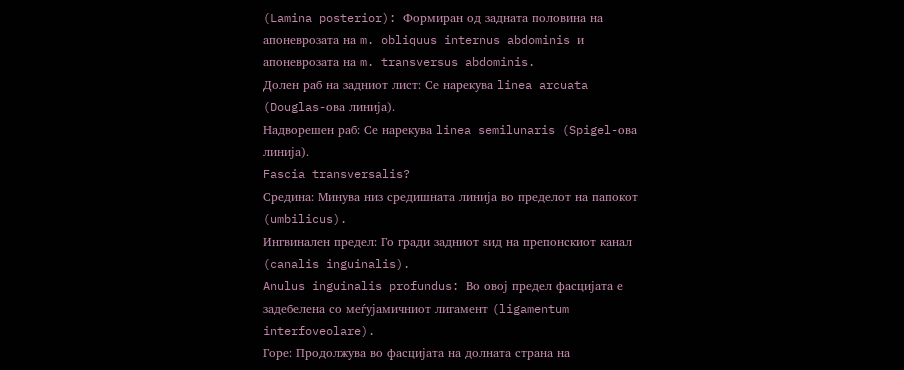(Lamina posterior): Формиран од задната половина на апоневрозата на m. obliquus internus abdominis и апоневрозата на m. transversus abdominis.
Долен раб на задниот лист: Се нарекува linea arcuata (Douglas-ова линија).
Надворешен раб: Се нарекува linea semilunaris (Spigel-ова линија).
Fascia transversalis?
Средина: Минува низ средишната линија во пределот на папокот (umbilicus).
Ингвинален предел: Го гради задниот ѕид на препонскиот канал (canalis inguinalis).
Anulus inguinalis profundus: Во овој предел фасцијата е задебелена со меѓујамичниот лигамент (ligamentum interfoveolare).
Горе: Продолжува во фасцијата на долната страна на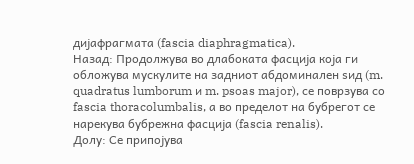дијафрагмата (fascia diaphragmatica).
Назад: Продолжува во длабоката фасција која ги обложува мускулите на задниот абдоминален ѕид (m. quadratus lumborum и m. psoas major), се поврзува со fascia thoracolumbalis, а во пределот на бубрегот се нарекува бубрежна фасција (fascia renalis).
Долу: Се припојува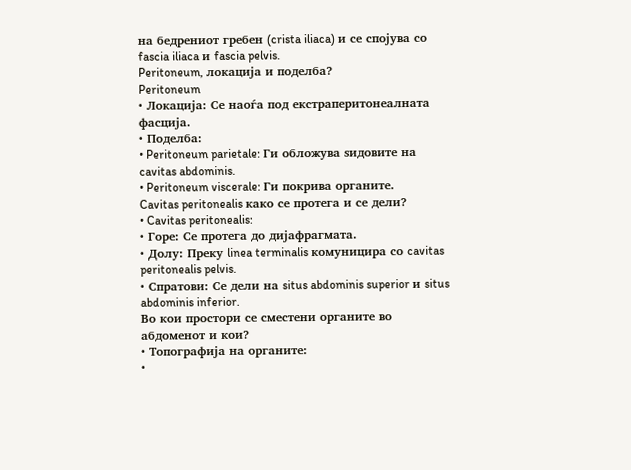на бедрениот гребен (crista iliaca) и се спојува со fascia iliaca и fascia pelvis.
Peritoneum, локација и поделба?
Peritoneum
• Локација: Се наоѓа под екстраперитонеалната фасција.
• Поделба:
• Peritoneum parietale: Ги обложува ѕидовите на cavitas abdominis.
• Peritoneum viscerale: Ги покрива органите.
Cavitas peritonealis како се протега и се дели?
• Cavitas peritonealis:
• Горе: Се протега до дијафрагмата.
• Долу: Преку linea terminalis комуницира со cavitas peritonealis pelvis.
• Спратови: Се дели на situs abdominis superior и situs abdominis inferior.
Во кои простори се сместени органите во абдоменот и кои?
• Топографија на органите:
•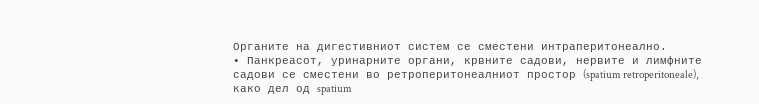Органите на дигестивниот систем се сместени интраперитонеално.
• Панкреасот, уринарните органи, крвните садови, нервите и лимфните садови се сместени во ретроперитонеалниот простор (spatium retroperitoneale), како дел од spatium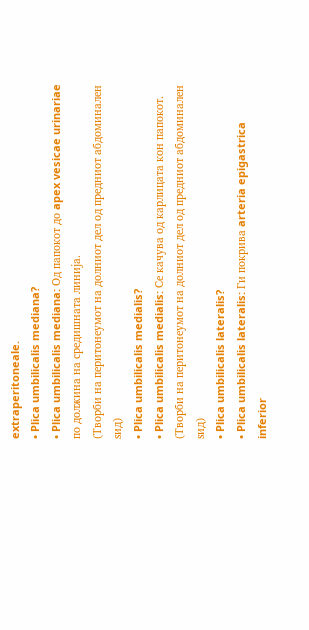extraperitoneale.
• Plica umbilicalis mediana?
• Plica umbilicalis mediana: Од папокот до apex vesicae urinariae по должина на средишната линија.
(Творби на перитонеумот на долниот дел од предниот абдоминален ѕид)
• Plica umbilicalis medialis?
• Plica umbilicalis medialis: Се качува од карлицата кон папокот.
(Творби на перитонеумот на долниот дел од предниот абдоминален ѕид)
• Plica umbilicalis lateralis?
• Plica umbilicalis lateralis: Ги покрива arteria epigastrica inferior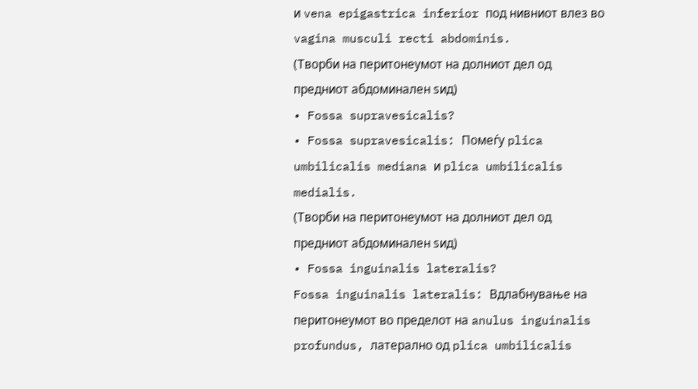и vena epigastrica inferior под нивниот влез во vagina musculi recti abdominis.
(Творби на перитонеумот на долниот дел од предниот абдоминален ѕид)
• Fossa supravesicalis?
• Fossa supravesicalis: Помеѓу plica umbilicalis mediana и plica umbilicalis medialis.
(Творби на перитонеумот на долниот дел од предниот абдоминален ѕид)
• Fossa inguinalis lateralis?
Fossa inguinalis lateralis: Вдлабнување на перитонеумот во пределот на anulus inguinalis profundus, латерално од plica umbilicalis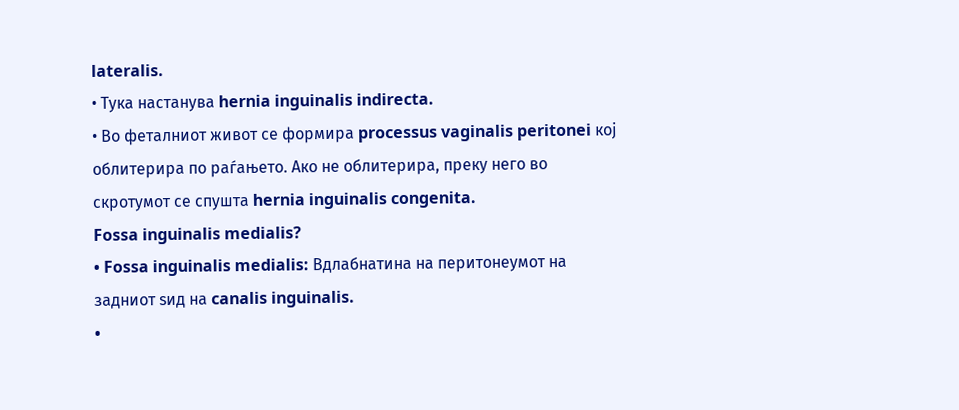lateralis.
• Тука настанува hernia inguinalis indirecta.
• Во феталниот живот се формира processus vaginalis peritonei кој облитерира по раѓањето. Ако не облитерира, преку него во скротумот се спушта hernia inguinalis congenita.
Fossa inguinalis medialis?
• Fossa inguinalis medialis: Вдлабнатина на перитонеумот на задниот ѕид на canalis inguinalis.
•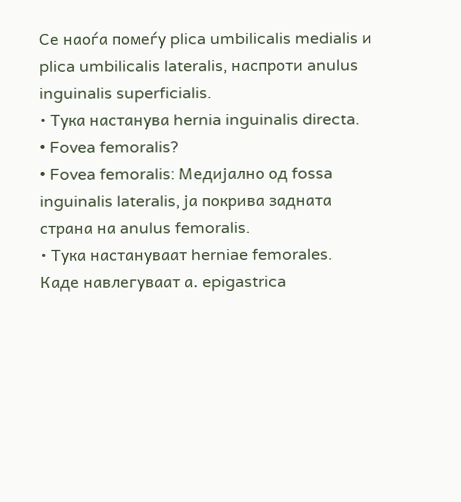Се наоѓа помеѓу plica umbilicalis medialis и plica umbilicalis lateralis, наспроти anulus inguinalis superficialis.
• Тука настанува hernia inguinalis directa.
• Fovea femoralis?
• Fovea femoralis: Медијално од fossa inguinalis lateralis, ја покрива задната страна на anulus femoralis.
• Тука настануваат herniae femorales.
Каде навлегуваат а. epigastrica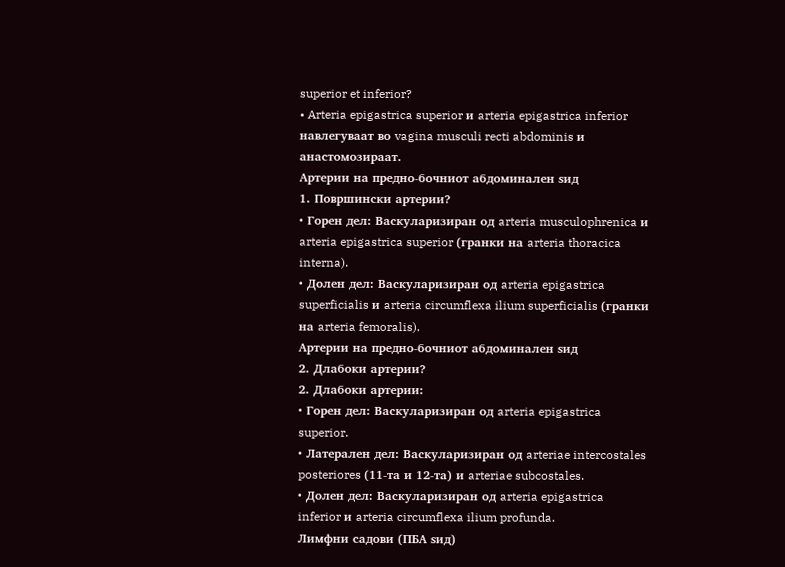superior et inferior?
• Arteria epigastrica superior и arteria epigastrica inferior навлегуваат во vagina musculi recti abdominis и анастомозираат.
Артерии на предно-бочниот абдоминален ѕид
1. Површински артерии?
• Горен дел: Васкуларизиран од arteria musculophrenica и arteria epigastrica superior (гранки на arteria thoracica interna).
• Долен дел: Васкуларизиран од arteria epigastrica superficialis и arteria circumflexa ilium superficialis (гранки на arteria femoralis).
Артерии на предно-бочниот абдоминален ѕид
2. Длабоки артерии?
2. Длабоки артерии:
• Горен дел: Васкуларизиран од arteria epigastrica superior.
• Латерален дел: Васкуларизиран од arteriae intercostales posteriores (11-та и 12-та) и arteriae subcostales.
• Долен дел: Васкуларизиран од arteria epigastrica inferior и arteria circumflexa ilium profunda.
Лимфни садови (ПБА ѕид)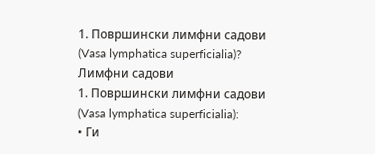1. Површински лимфни садови (Vasa lymphatica superficialia)?
Лимфни садови
1. Површински лимфни садови (Vasa lymphatica superficialia):
• Ги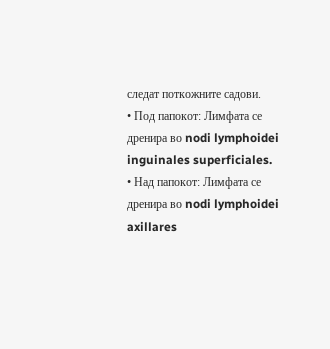следат поткожните садови.
• Под папокот: Лимфата се дренира во nodi lymphoidei inguinales superficiales.
• Над папокот: Лимфата се дренира во nodi lymphoidei axillares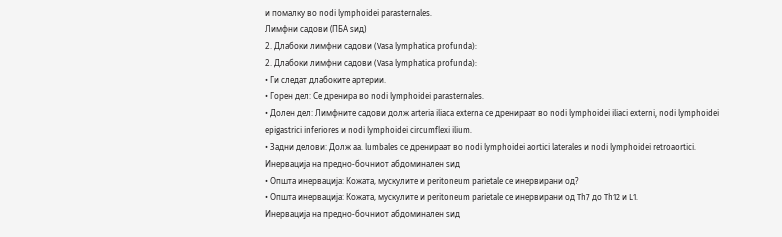и помалку во nodi lymphoidei parasternales.
Лимфни садови (ПБА ѕид)
2. Длабоки лимфни садови (Vasa lymphatica profunda):
2. Длабоки лимфни садови (Vasa lymphatica profunda):
• Ги следат длабоките артерии.
• Горен дел: Се дренира во nodi lymphoidei parasternales.
• Долен дел: Лимфните садови долж arteria iliaca externa се дренираат во nodi lymphoidei iliaci externi, nodi lymphoidei epigastrici inferiores и nodi lymphoidei circumflexi ilium.
• Задни делови: Долж aa. lumbales се дренираат во nodi lymphoidei aortici laterales и nodi lymphoidei retroaortici.
Инервација на предно-бочниот абдоминален ѕид
• Општа инервација: Кожата, мускулите и peritoneum parietale се инервирани од?
• Општа инервација: Кожата, мускулите и peritoneum parietale се инервирани од Th7 до Th12 и L1.
Инервација на предно-бочниот абдоминален ѕид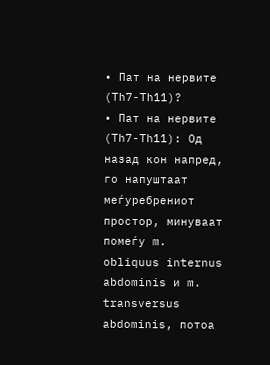• Пат на нервите (Th7-Th11)?
• Пат на нервите (Th7-Th11): Од назад кон напред, го напуштаат меѓуребрениот простор, минуваат помеѓу m. obliquus internus abdominis и m. transversus abdominis, потоа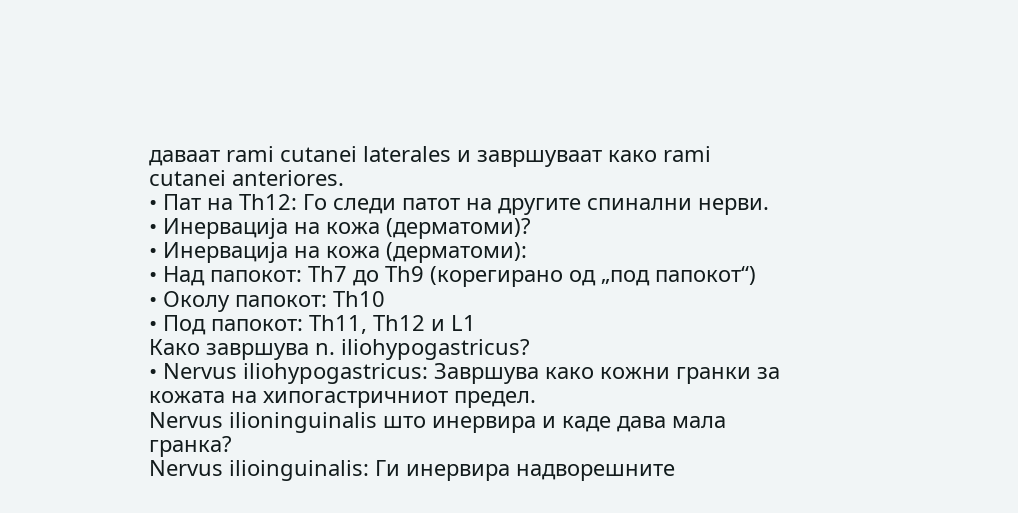даваат rami cutanei laterales и завршуваат како rami cutanei anteriores.
• Пат на Th12: Го следи патот на другите спинални нерви.
• Инервација на кожа (дерматоми)?
• Инервација на кожа (дерматоми):
• Над папокот: Th7 до Th9 (корегирано од „под папокот“)
• Околу папокот: Th10
• Под папокот: Th11, Th12 и L1
Како завршува n. iliohypogastricus?
• Nervus iliohypogastricus: Завршува како кожни гранки за кожата на хипогастричниот предел.
Nervus ilioninguinalis што инервира и каде дава мала гранка?
Nervus ilioinguinalis: Ги инервира надворешните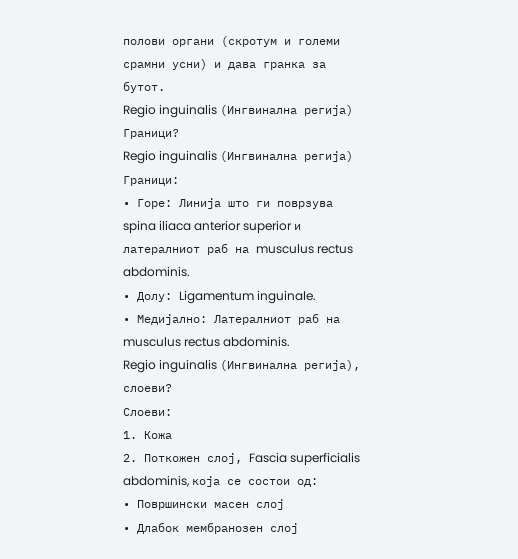полови органи (скротум и големи срамни усни) и дава гранка за бутот.
Regio inguinalis (Ингвинална регија)
Граници?
Regio inguinalis (Ингвинална регија)
Граници:
• Горе: Линија што ги поврзува spina iliaca anterior superior и латералниот раб на musculus rectus abdominis.
• Долу: Ligamentum inguinale.
• Медијално: Латералниот раб на musculus rectus abdominis.
Regio inguinalis (Ингвинална регија), слоеви?
Слоеви:
1. Кожа
2. Поткожен слој, Fascia superficialis abdominis, која се состои од:
• Површински масен слој
• Длабок мембранозен слој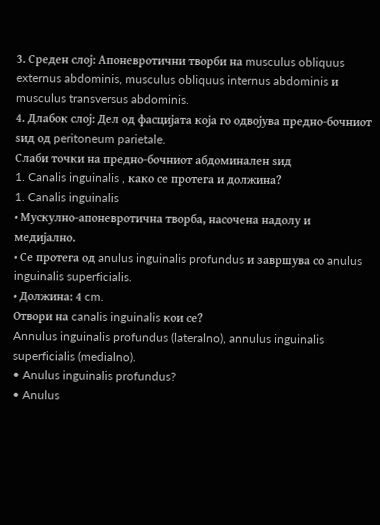3. Среден слој: Апоневротични творби на musculus obliquus externus abdominis, musculus obliquus internus abdominis и musculus transversus abdominis.
4. Длабок слој: Дел од фасцијата која го одвојува предно-бочниот ѕид од peritoneum parietale.
Слаби точки на предно-бочниот абдоминален ѕид
1. Canalis inguinalis , како се протега и должина?
1. Canalis inguinalis
• Мускулно-апоневротична творба, насочена надолу и медијално.
• Се протега од anulus inguinalis profundus и завршува со anulus inguinalis superficialis.
• Должина: 4 cm.
Отвори на canalis inguinalis кои се?
Annulus inguinalis profundus (lateralno), annulus inguinalis superficialis (medialno).
• Anulus inguinalis profundus?
• Anulus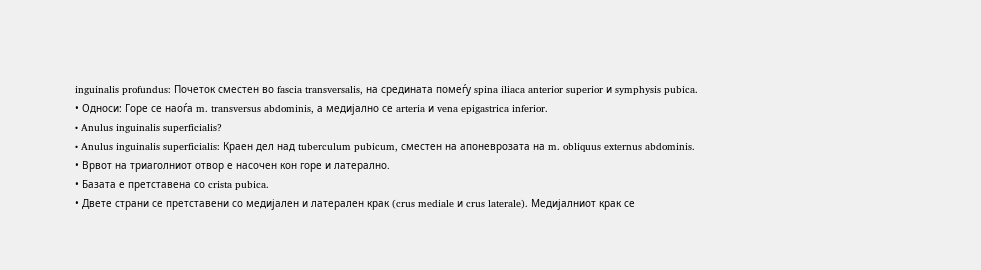inguinalis profundus: Почеток сместен во fascia transversalis, на средината помеѓу spina iliaca anterior superior и symphysis pubica.
• Односи: Горе се наоѓа m. transversus abdominis, а медијално се arteria и vena epigastrica inferior.
• Anulus inguinalis superficialis?
• Anulus inguinalis superficialis: Краен дел над tuberculum pubicum, сместен на апоневрозата на m. obliquus externus abdominis.
• Врвот на триаголниот отвор е насочен кон горе и латерално.
• Базата е претставена со crista pubica.
• Двете страни се претставени со медијален и латерален крак (crus mediale и crus laterale). Медијалниот крак се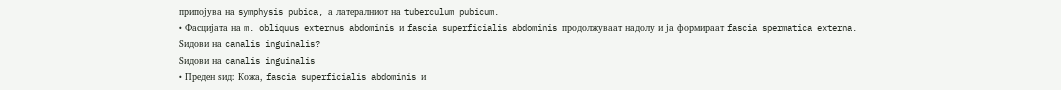припојува на symphysis pubica, а латералниот на tuberculum pubicum.
• Фасцијата на m. obliquus externus abdominis и fascia superficialis abdominis продолжуваат надолу и ја формираат fascia spermatica externa.
Ѕидови на canalis inguinalis?
Ѕидови на canalis inguinalis
• Преден ѕид: Кожа, fascia superficialis abdominis и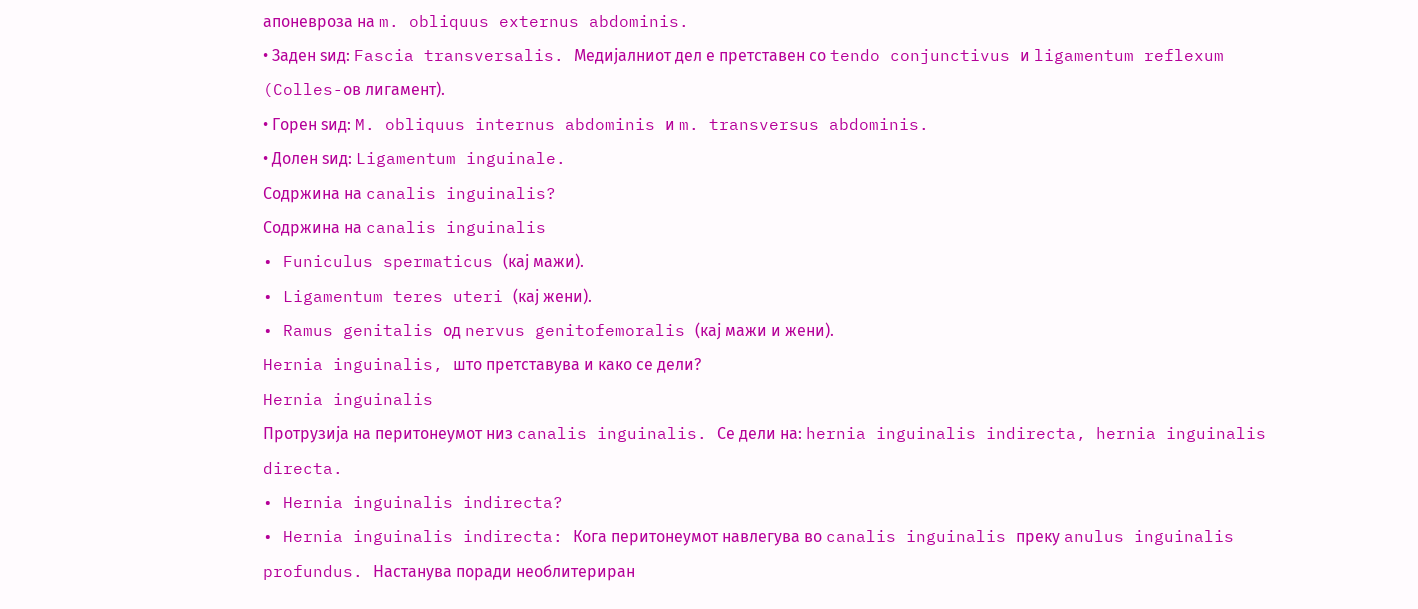апоневроза на m. obliquus externus abdominis.
• Заден ѕид: Fascia transversalis. Медијалниот дел е претставен со tendo conjunctivus и ligamentum reflexum (Colles-ов лигамент).
• Горен ѕид: M. obliquus internus abdominis и m. transversus abdominis.
• Долен ѕид: Ligamentum inguinale.
Содржина на canalis inguinalis?
Содржина на canalis inguinalis
• Funiculus spermaticus (кај мажи).
• Ligamentum teres uteri (кај жени).
• Ramus genitalis од nervus genitofemoralis (кај мажи и жени).
Hernia inguinalis, што претставува и како се дели?
Hernia inguinalis
Протрузија на перитонеумот низ canalis inguinalis. Се дели на: hernia inguinalis indirecta, hernia inguinalis directa.
• Hernia inguinalis indirecta?
• Hernia inguinalis indirecta: Кога перитонеумот навлегува во canalis inguinalis преку anulus inguinalis profundus. Настанува поради необлитериран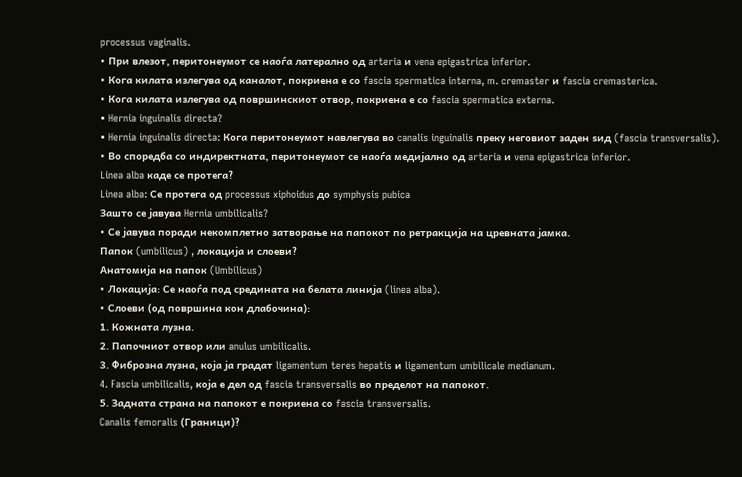processus vaginalis.
• При влезот, перитонеумот се наоѓа латерално од arteria и vena epigastrica inferior.
• Кога килата излегува од каналот, покриена е со fascia spermatica interna, m. cremaster и fascia cremasterica.
• Кога килата излегува од површинскиот отвор, покриена е со fascia spermatica externa.
• Hernia inguinalis directa?
• Hernia inguinalis directa: Кога перитонеумот навлегува во canalis inguinalis преку неговиот заден ѕид (fascia transversalis).
• Во споредба со индиректната, перитонеумот се наоѓа медијално од arteria и vena epigastrica inferior.
Linea alba каде се протега?
Linea alba: Се протега од processus xiphoidus до symphysis pubica
Зашто се јавува Hernia umbilicalis?
• Се јавува поради некомплетно затворање на папокот по ретракција на цревната јамка.
Папок (umbilicus) , локација и слоеви?
Анатомија на папок (Umbilicus)
• Локација: Се наоѓа под средината на белата линија (linea alba).
• Слоеви (од површина кон длабочина):
1. Кожната лузна.
2. Папочниот отвор или anulus umbilicalis.
3. Фиброзна лузна, која ја градат ligamentum teres hepatis и ligamentum umbilicale medianum.
4. Fascia umbilicalis, која е дел од fascia transversalis во пределот на папокот.
5. Задната страна на папокот е покриена со fascia transversalis.
Canalis femoralis (Граници)?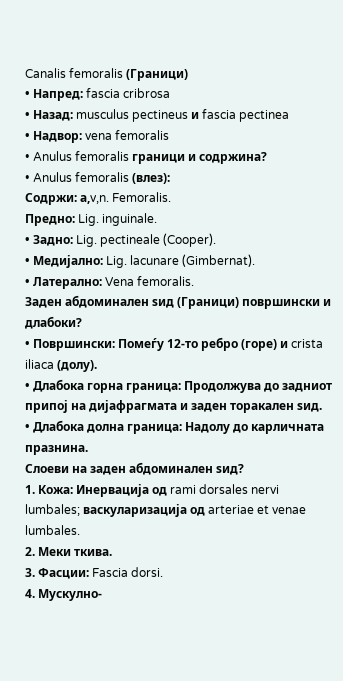Canalis femoralis (Граници)
• Напред: fascia cribrosa
• Назад: musculus pectineus и fascia pectinea
• Надвор: vena femoralis
• Anulus femoralis граници и содржина?
• Anulus femoralis (влез):
Содржи: а,v,n. Femoralis.
Предно: Lig. inguinale.
• Задно: Lig. pectineale (Cooper).
• Медијално: Lig. lacunare (Gimbernat).
• Латерално: Vena femoralis.
Заден абдоминален ѕид (Граници) површински и длабоки?
• Површински: Помеѓу 12-то ребро (горе) и crista iliaca (долу).
• Длабока горна граница: Продолжува до задниот припој на дијафрагмата и заден торакален ѕид.
• Длабока долна граница: Надолу до карличната празнина.
Слоеви на заден абдоминален ѕид?
1. Кожа: Инервација од rami dorsales nervi lumbales; васкуларизација од arteriae et venae lumbales.
2. Меки ткива.
3. Фасции: Fascia dorsi.
4. Мускулно-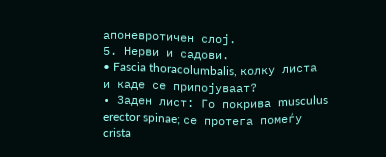апоневротичен слој.
5. Нерви и садови.
• Fascia thoracolumbalis, колку листа и каде се припојуваат?
• Заден лист: Го покрива musculus erector spinae; се протега помеѓу crista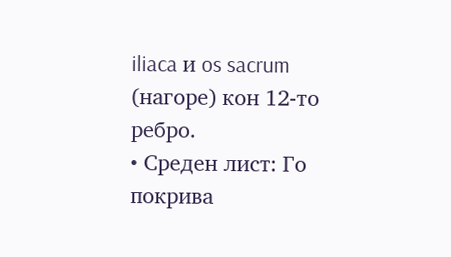iliaca и os sacrum (нагоре) кон 12-то ребро.
• Среден лист: Го покрива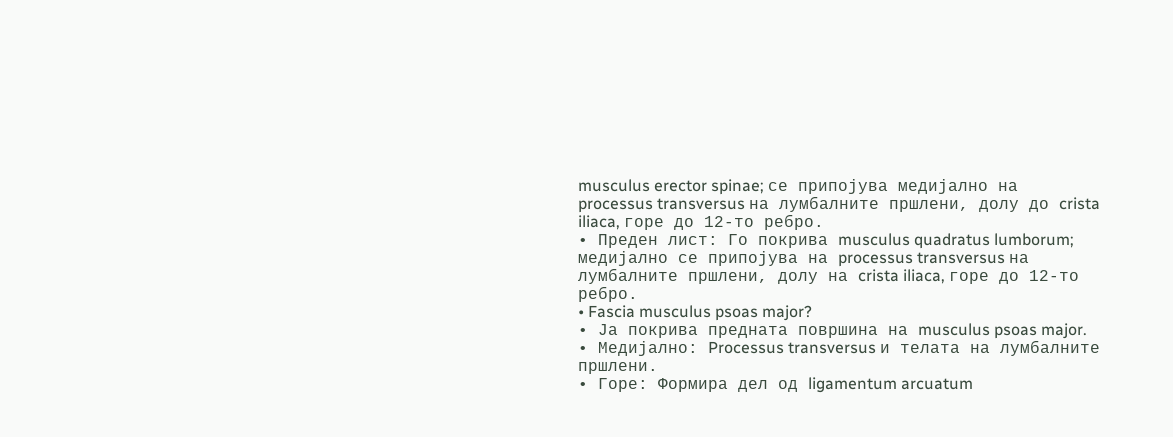musculus erector spinae; се припојува медијално на processus transversus на лумбалните пршлени, долу до crista iliaca, горе до 12-то ребро.
• Преден лист: Го покрива musculus quadratus lumborum; медијално се припојува на processus transversus на лумбалните пршлени, долу на crista iliaca, горе до 12-то ребро.
• Fascia musculus psoas major?
• Ја покрива предната површина на musculus psoas major.
• Медијално: Processus transversus и телата на лумбалните пршлени.
• Горе: Формира дел од ligamentum arcuatum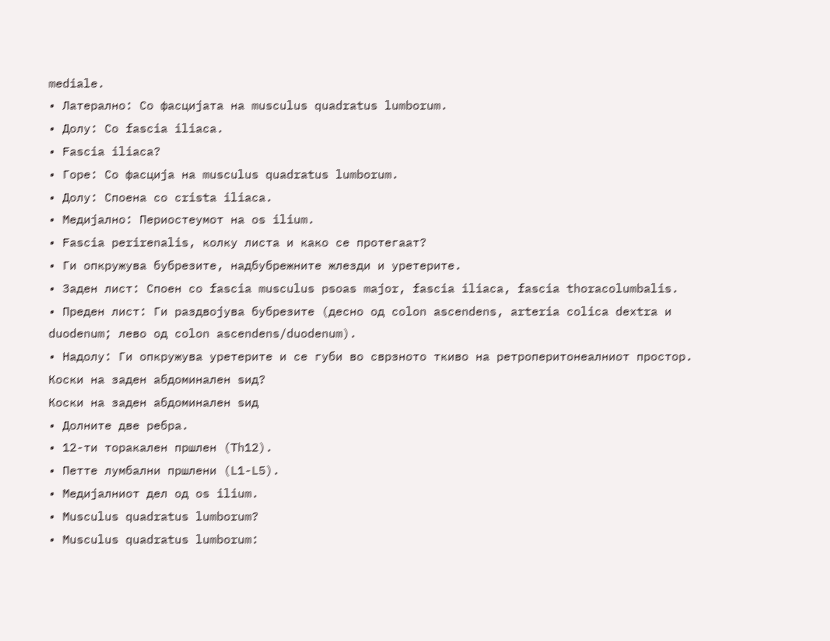mediale.
• Латерално: Со фасцијата на musculus quadratus lumborum.
• Долу: Со fascia iliaca.
• Fascia iliaca?
• Горе: Со фасција на musculus quadratus lumborum.
• Долу: Споена со crista iliaca.
• Медијално: Периостеумот на os ilium.
• Fascia perirenalis, колку листа и како се протегаат?
• Ги опкружува бубрезите, надбубрежните жлезди и уретерите.
• Заден лист: Споен со fascia musculus psoas major, fascia iliaca, fascia thoracolumbalis.
• Преден лист: Ги раздвојува бубрезите (десно од colon ascendens, arteria colica dextra и duodenum; лево од colon ascendens/duodenum).
• Надолу: Ги опкружува уретерите и се губи во сврзното ткиво на ретроперитонеалниот простор.
Коски на заден абдоминален ѕид?
Коски на заден абдоминален ѕид
• Долните две ребра.
• 12-ти торакален пршлен (Th12).
• Петте лумбални пршлени (L1-L5).
• Медијалниот дел од os ilium.
• Musculus quadratus lumborum?
• Musculus quadratus lumborum: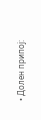• Долен припој: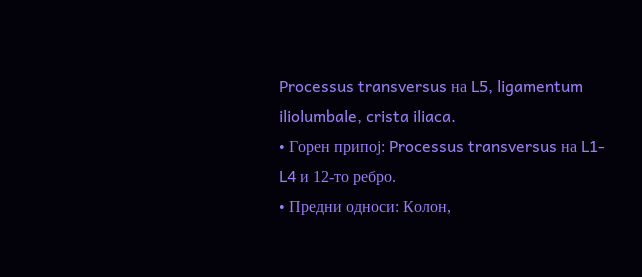Processus transversus на L5, ligamentum iliolumbale, crista iliaca.
• Горен припој: Processus transversus на L1-L4 и 12-то ребро.
• Предни односи: Колон,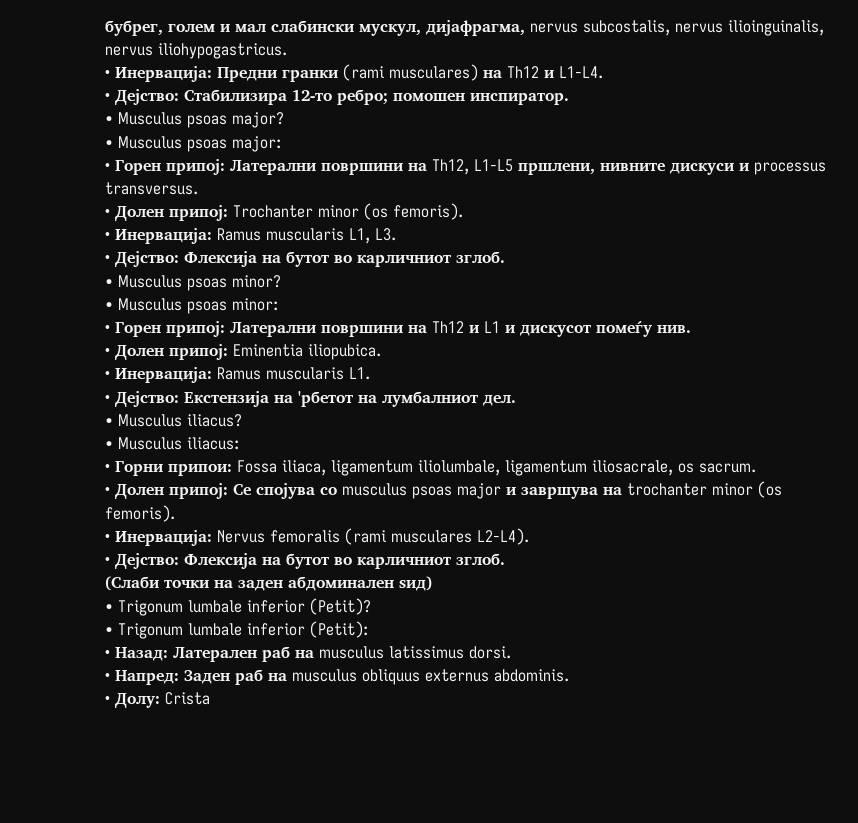бубрег, голем и мал слабински мускул, дијафрагма, nervus subcostalis, nervus ilioinguinalis, nervus iliohypogastricus.
• Инервација: Предни гранки (rami musculares) на Th12 и L1-L4.
• Дејство: Стабилизира 12-то ребро; помошен инспиратор.
• Musculus psoas major?
• Musculus psoas major:
• Горен припој: Латерални површини на Th12, L1-L5 пршлени, нивните дискуси и processus transversus.
• Долен припој: Trochanter minor (os femoris).
• Инервација: Ramus muscularis L1, L3.
• Дејство: Флексија на бутот во карличниот зглоб.
• Musculus psoas minor?
• Musculus psoas minor:
• Горен припој: Латерални површини на Th12 и L1 и дискусот помеѓу нив.
• Долен припој: Eminentia iliopubica.
• Инервација: Ramus muscularis L1.
• Дејство: Екстензија на 'рбетот на лумбалниот дел.
• Musculus iliacus?
• Musculus iliacus:
• Горни припои: Fossa iliaca, ligamentum iliolumbale, ligamentum iliosacrale, os sacrum.
• Долен припој: Се спојува со musculus psoas major и завршува на trochanter minor (os femoris).
• Инервација: Nervus femoralis (rami musculares L2-L4).
• Дејство: Флексија на бутот во карличниот зглоб.
(Слаби точки на заден абдоминален ѕид)
• Trigonum lumbale inferior (Petit)?
• Trigonum lumbale inferior (Petit):
• Назад: Латерален раб на musculus latissimus dorsi.
• Напред: Заден раб на musculus obliquus externus abdominis.
• Долу: Crista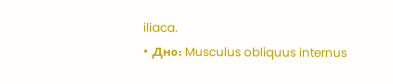iliaca.
• Дно: Musculus obliquus internus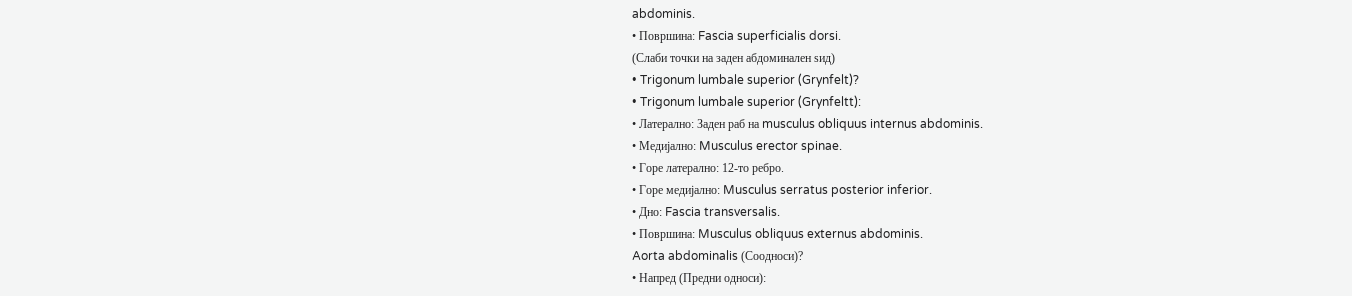abdominis.
• Површина: Fascia superficialis dorsi.
(Слаби точки на заден абдоминален ѕид)
• Trigonum lumbale superior (Grynfelt)?
• Trigonum lumbale superior (Grynfeltt):
• Латерално: Заден раб на musculus obliquus internus abdominis.
• Медијално: Musculus erector spinae.
• Горе латерално: 12-то ребро.
• Горе медијално: Musculus serratus posterior inferior.
• Дно: Fascia transversalis.
• Површина: Musculus obliquus externus abdominis.
Aorta abdominalis (Соодноси)?
• Напред (Предни односи):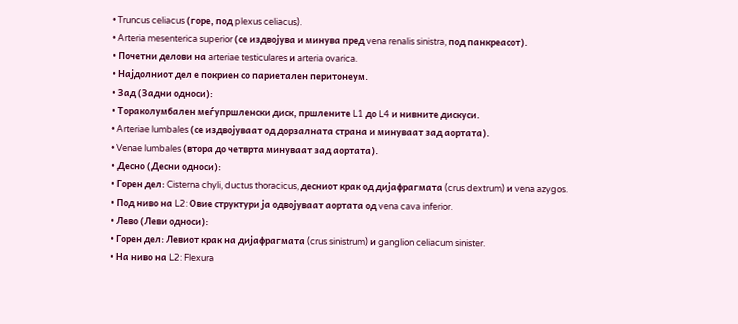• Truncus celiacus (горе, под plexus celiacus).
• Arteria mesenterica superior (се издвојува и минува пред vena renalis sinistra, под панкреасот).
• Почетни делови на arteriae testiculares и arteria ovarica.
• Најдолниот дел е покриен со париетален перитонеум.
• Зад (Задни односи):
• Тораколумбален меѓупршленски диск, пршлените L1 до L4 и нивните дискуси.
• Arteriae lumbales (се издвојуваат од дорзалната страна и минуваат зад аортата).
• Venae lumbales (втора до четврта минуваат зад аортата).
• Десно (Десни односи):
• Горен дел: Cisterna chyli, ductus thoracicus, десниот крак од дијафрагмата (crus dextrum) и vena azygos.
• Под ниво на L2: Овие структури ја одвојуваат аортата од vena cava inferior.
• Лево (Леви односи):
• Горен дел: Левиот крак на дијафрагмата (crus sinistrum) и ganglion celiacum sinister.
• На ниво на L2: Flexura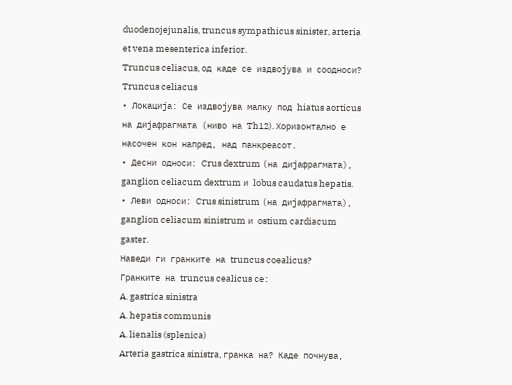duodenojejunalis, truncus sympathicus sinister, arteria et vena mesenterica inferior.
Truncus celiacus, од каде се издвојува и соодноси?
Truncus celiacus
• Локација: Се издвојува малку под hiatus aorticus на дијафрагмата (ниво на Th12). Хоризонтално е насочен кон напред, над панкреасот.
• Десни односи: Crus dextrum (на дијафрагмата), ganglion celiacum dextrum и lobus caudatus hepatis.
• Леви односи: Crus sinistrum (на дијафрагмата), ganglion celiacum sinistrum и ostium cardiacum gaster.
Наведи ги гранките на truncus coealicus?
Гранките на truncus cealicus се:
A. gastrica sinistra
A. hepatis communis
A. lienalis (splenica)
Arteria gastrica sinistra, гранка на? Каде почнува,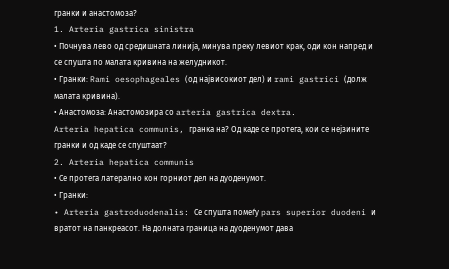гранки и анастомоза?
1. Arteria gastrica sinistra
• Почнува лево од средишната линија, минува преку левиот крак, оди кон напред и се спушта по малата кривина на желудникот.
• Гранки: Rami oesophageales (од највисокиот дел) и rami gastrici (долж малата кривина).
• Анастомоза: Анастомозира со arteria gastrica dextra.
Arteria hepatica communis, гранка на? Од каде се протега, кои се нејзините гранки и од каде се спуштаат?
2. Arteria hepatica communis
• Се протега латерално кон горниот дел на дуоденумот.
• Гранки:
• Arteria gastroduodenalis: Се спушта помеѓу pars superior duodeni и вратот на панкреасот. На долната граница на дуоденумот дава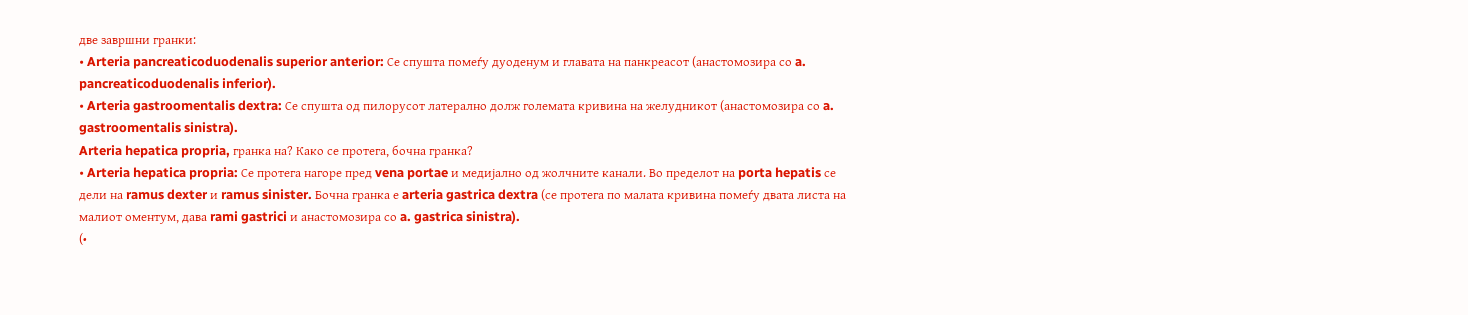две завршни гранки:
• Arteria pancreaticoduodenalis superior anterior: Се спушта помеѓу дуоденум и главата на панкреасот (анастомозира со a. pancreaticoduodenalis inferior).
• Arteria gastroomentalis dextra: Се спушта од пилорусот латерално долж големата кривина на желудникот (анастомозира со a. gastroomentalis sinistra).
Arteria hepatica propria, гранка на? Како се протега, бочна гранка?
• Arteria hepatica propria: Се протега нагоре пред vena portae и медијално од жолчните канали. Во пределот на porta hepatis се дели на ramus dexter и ramus sinister. Бочна гранка е arteria gastrica dextra (се протега по малата кривина помеѓу двата листа на малиот оментум, дава rami gastrici и анастомозира со a. gastrica sinistra).
(•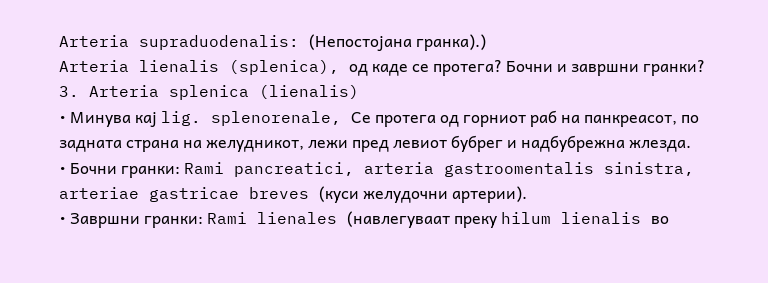Arteria supraduodenalis: (Непостојана гранка).)
Arteria lienalis (splenica), од каде се протега? Бочни и завршни гранки?
3. Arteria splenica (lienalis)
• Минува кај lig. splenorenale, Се протега од горниот раб на панкреасот, по задната страна на желудникот, лежи пред левиот бубрег и надбубрежна жлезда.
• Бочни гранки: Rami pancreatici, arteria gastroomentalis sinistra, arteriae gastricae breves (куси желудочни артерии).
• Завршни гранки: Rami lienales (навлегуваат преку hilum lienalis во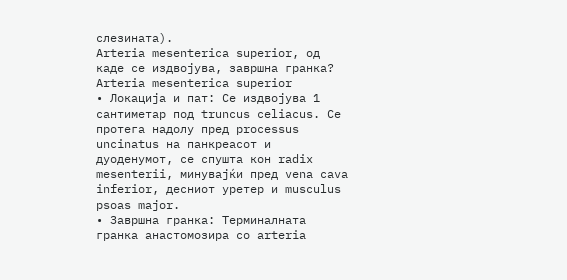слезината).
Arteria mesenterica superior, од каде се издвојува, завршна гранка?
Arteria mesenterica superior
• Локација и пат: Се издвојува 1 сантиметар под truncus celiacus. Се протега надолу пред processus uncinatus на панкреасот и дуоденумот, се спушта кон radix mesenterii, минувајќи пред vena cava inferior, десниот уретер и musculus psoas major.
• Завршна гранка: Терминалната гранка анастомозира со arteria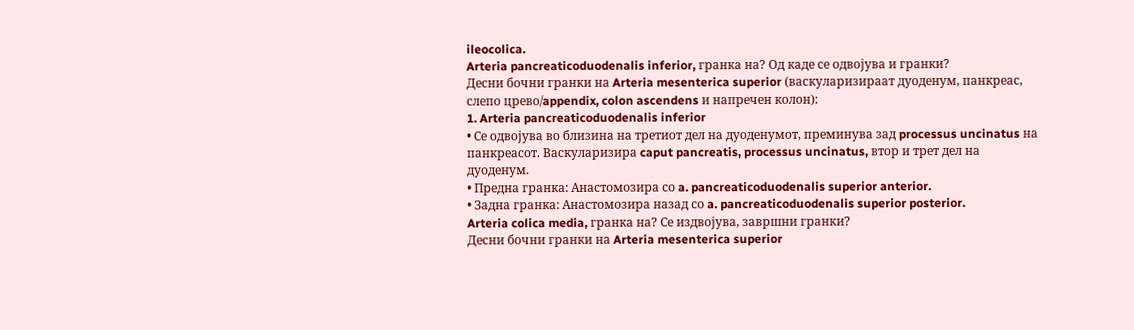ileocolica.
Arteria pancreaticoduodenalis inferior, гранка на? Од каде се одвојува и гранки?
Десни бочни гранки на Arteria mesenterica superior (васкуларизираат дуоденум, панкреас, слепо црево/appendix, colon ascendens и напречен колон):
1. Arteria pancreaticoduodenalis inferior
• Се одвојува во близина на третиот дел на дуоденумот, преминува зад processus uncinatus на панкреасот. Васкуларизира caput pancreatis, processus uncinatus, втор и трет дел на дуоденум.
• Предна гранка: Анастомозира со a. pancreaticoduodenalis superior anterior.
• Задна гранка: Анастомозира назад со a. pancreaticoduodenalis superior posterior.
Arteria colica media, гранка на? Се издвојува, завршни гранки?
Десни бочни гранки на Arteria mesenterica superior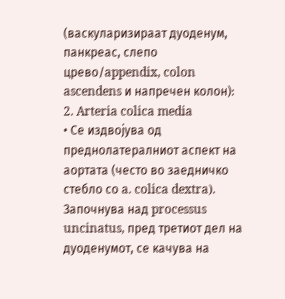(васкуларизираат дуоденум, панкреас, слепо црево/appendix, colon ascendens и напречен колон):
2. Arteria colica media
• Се издвојува од преднолатералниот аспект на аортата (често во заедничко стебло со a. colica dextra). Започнува над processus uncinatus, пред третиот дел на дуоденумот, се качува на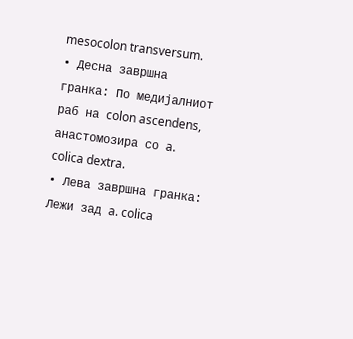mesocolon transversum.
• Десна завршна гранка: По медијалниот раб на colon ascendens, анастомозира со a. colica dextra.
• Лева завршна гранка: Лежи зад a. colica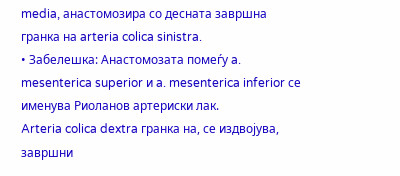media, анастомозира со десната завршна гранка на arteria colica sinistra.
• Забелешка: Анастомозата помеѓу a. mesenterica superior и a. mesenterica inferior се именува Риоланов артериски лак.
Arteria colica dextra гранка на, се издвојува, завршни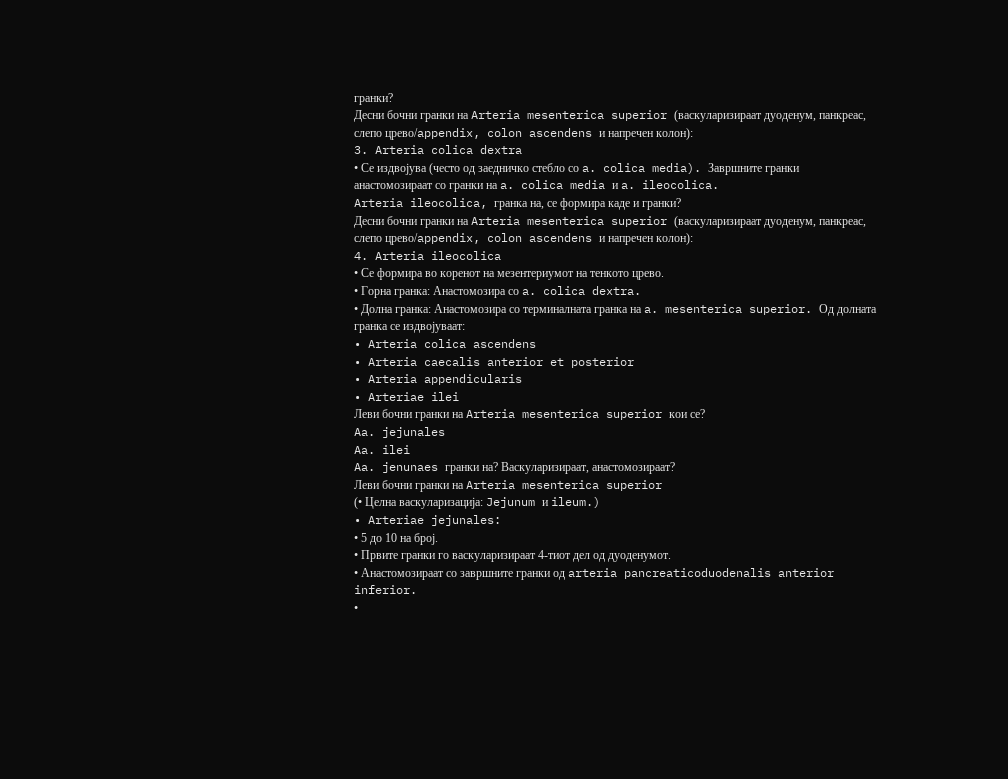гранки?
Десни бочни гранки на Arteria mesenterica superior (васкуларизираат дуоденум, панкреас, слепо црево/appendix, colon ascendens и напречен колон):
3. Arteria colica dextra
• Се издвојува (често од заедничко стебло со a. colica media). Завршните гранки анастомозираат со гранки на a. colica media и a. ileocolica.
Arteria ileocolica, гранка на, се формира каде и гранки?
Десни бочни гранки на Arteria mesenterica superior (васкуларизираат дуоденум, панкреас, слепо црево/appendix, colon ascendens и напречен колон):
4. Arteria ileocolica
• Се формира во коренот на мезентериумот на тенкото црево.
• Горна гранка: Анастомозира со a. colica dextra.
• Долна гранка: Анастомозира со терминалната гранка на a. mesenterica superior. Од долната гранка се издвојуваат:
• Arteria colica ascendens
• Arteria caecalis anterior et posterior
• Arteria appendicularis
• Arteriae ilei
Леви бочни гранки на Arteria mesenterica superior кои се?
Aa. jejunales
Aa. ilei
Aa. jenunaes гранки на? Васкуларизираат, анастомозираат?
Леви бочни гранки на Arteria mesenterica superior
(• Целна васкуларизација: Jejunum и ileum.)
• Arteriae jejunales:
• 5 до 10 на број.
• Првите гранки го васкуларизираат 4-тиот дел од дуоденумот.
• Анастомозираат со завршните гранки од arteria pancreaticoduodenalis anterior inferior.
•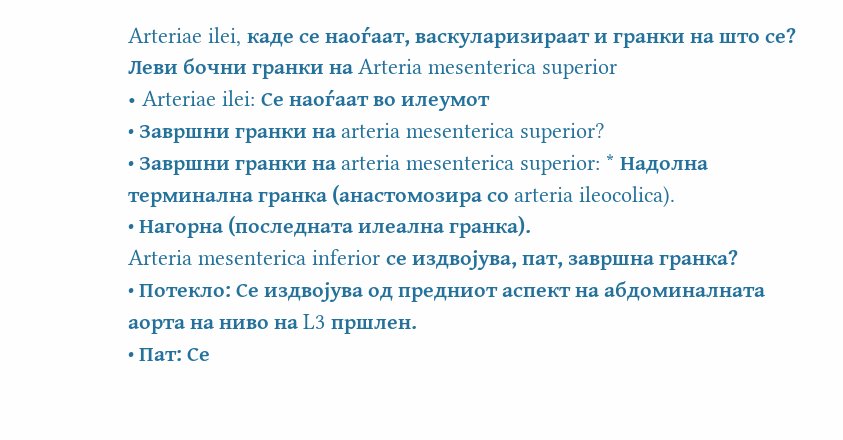Arteriae ilei, каде се наоѓаат, васкуларизираат и гранки на што се?
Леви бочни гранки на Arteria mesenterica superior
• Arteriae ilei: Се наоѓаат во илеумот
• Завршни гранки на arteria mesenterica superior?
• Завршни гранки на arteria mesenterica superior: * Надолна терминална гранка (анастомозира со arteria ileocolica).
• Нагорна (последната илеална гранка).
Arteria mesenterica inferior се издвојува, пат, завршна гранка?
• Потекло: Се издвојува од предниот аспект на абдоминалната аорта на ниво на L3 пршлен.
• Пат: Се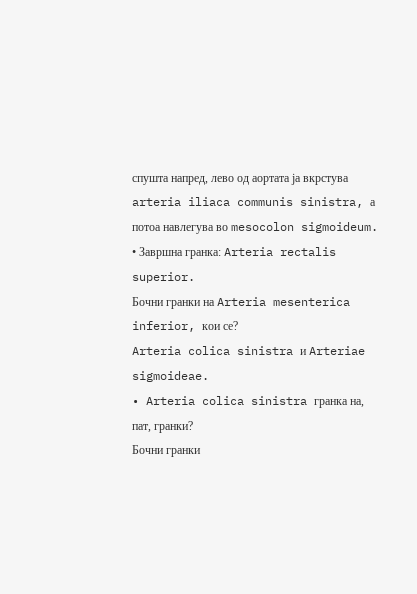спушта напред, лево од аортата ја вкрстува arteria iliaca communis sinistra, а потоа навлегува во mesocolon sigmoideum.
• Завршна гранка: Arteria rectalis superior.
Бочни гранки на Arteria mesenterica inferior, кои се?
Arteria colica sinistra и Arteriae sigmoideae.
• Arteria colica sinistra гранка на, пат, гранки?
Бочни гранки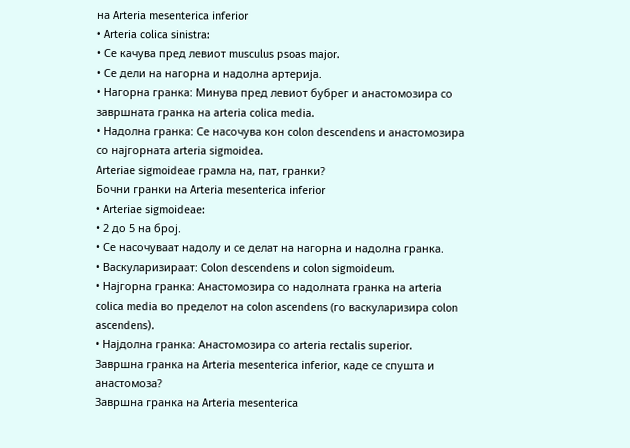на Arteria mesenterica inferior
• Arteria colica sinistra:
• Се качува пред левиот musculus psoas major.
• Се дели на нагорна и надолна артерија.
• Нагорна гранка: Минува пред левиот бубрег и анастомозира со завршната гранка на arteria colica media.
• Надолна гранка: Се насочува кон colon descendens и анастомозира со најгорната arteria sigmoidea.
Arteriae sigmoideae грамла на, пат, гранки?
Бочни гранки на Arteria mesenterica inferior
• Arteriae sigmoideae:
• 2 до 5 на број.
• Се насочуваат надолу и се делат на нагорна и надолна гранка.
• Васкуларизираат: Colon descendens и colon sigmoideum.
• Најгорна гранка: Анастомозира со надолната гранка на arteria colica media во пределот на colon ascendens (го васкуларизира colon ascendens).
• Најдолна гранка: Анастомозира со arteria rectalis superior.
Завршна гранка на Arteria mesenterica inferior, каде се спушта и анастомоза?
Завршна гранка на Arteria mesenterica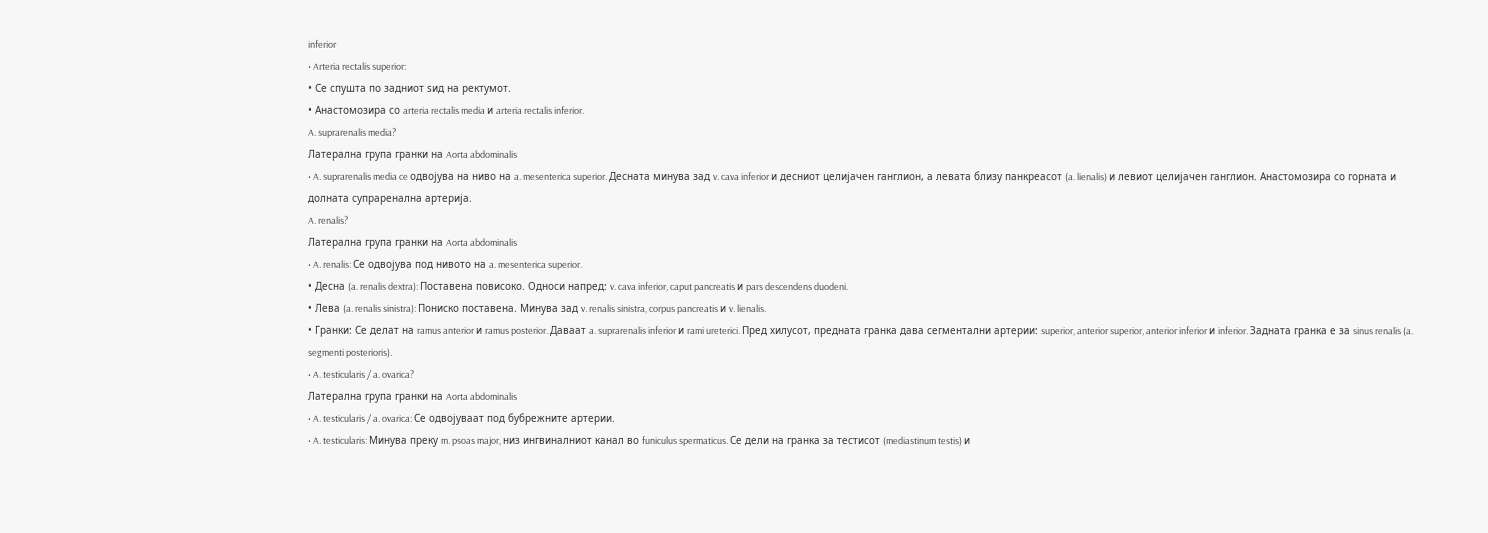inferior
• Arteria rectalis superior:
• Се спушта по задниот ѕид на ректумот.
• Анастомозира со arteria rectalis media и arteria rectalis inferior.
A. suprarenalis media?
Латерална група гранки на Aorta abdominalis
• A. suprarenalis media ce одвојува на ниво на a. mesenterica superior. Десната минува зад v. cava inferior и десниот целијачен ганглион, а левата близу панкреасот (a. lienalis) и левиот целијачен ганглион. Анастомозира со горната и долната супраренална артерија.
A. renalis?
Латерална група гранки на Aorta abdominalis
• A. renalis: Се одвојува под нивото на a. mesenterica superior.
• Десна (a. renalis dextra): Поставена повисоко. Односи напред: v. cava inferior, caput pancreatis и pars descendens duodeni.
• Лева (a. renalis sinistra): Пониско поставена. Минува зад v. renalis sinistra, corpus pancreatis и v. lienalis.
• Гранки: Се делат на ramus anterior и ramus posterior. Даваат a. suprarenalis inferior и rami ureterici. Пред хилусот, предната гранка дава сегментални артерии: superior, anterior superior, anterior inferior и inferior. Задната гранка е за sinus renalis (a. segmenti posterioris).
• A. testicularis / a. ovarica?
Латерална група гранки на Aorta abdominalis
• A. testicularis / a. ovarica: Се одвојуваат под бубрежните артерии.
• A. testicularis: Минува преку m. psoas major, низ ингвиналниот канал во funiculus spermaticus. Се дели на гранка за тестисот (mediastinum testis) и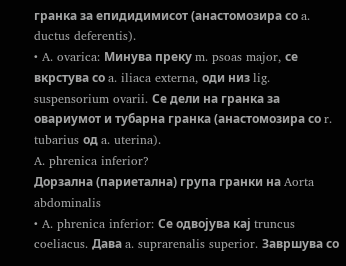гранка за епидидимисот (анастомозира со a. ductus deferentis).
• A. ovarica: Минува преку m. psoas major, се вкрстува со a. iliaca externa, оди низ lig. suspensorium ovarii. Се дели на гранка за овариумот и тубарна гранка (анастомозира со r. tubarius од a. uterina).
A. phrenica inferior?
Дорзална (париетална) група гранки на Aorta abdominalis
• A. phrenica inferior: Се одвојува кај truncus coeliacus. Дава a. suprarenalis superior. Завршува со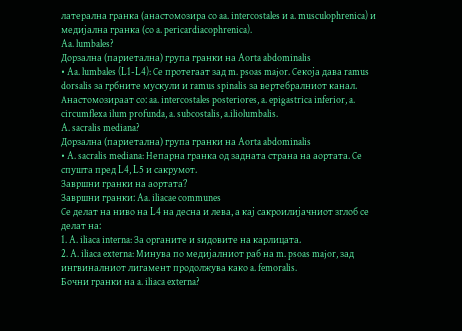латерална гранка (анастомозира со aa. intercostales и a. musculophrenica) и медијална гранка (со a. pericardiacophrenica).
Aa. lumbales?
Дорзална (париетална) група гранки на Aorta abdominalis
• Aa. lumbales (L1-L4): Се протегаат зад m. psoas major. Секоја дава ramus dorsalis за грбните мускули и ramus spinalis за вертебралниот канал. Анастомозираат со: aa. intercostales posteriores, a. epigastrica inferior, a. circumflexa ilum profunda, a. subcostalis, a.iliolumbalis.
A. sacralis mediana?
Дорзална (париетална) група гранки на Aorta abdominalis
• A. sacralis mediana: Непарна гранка од задната страна на аортата. Се спушта пред L4, L5 и сакрумот.
Завршни гранки на аортата?
Завршни гранки: Aa. iliacae communes
Се делат на ниво на L4 на десна и лева, а кај сакроилијачниот зглоб се делат на:
1. A. iliaca interna: За органите и ѕидовите на карлицата.
2. A. iliaca externa: Минува по медијалниот раб на m. psoas major, зад ингвиналниот лигамент продолжува како a. femoralis.
Бочни гранки на a. iliaca externa?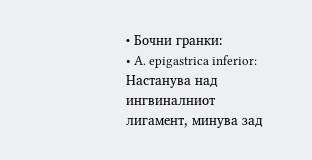• Бочни гранки:
• A. epigastrica inferior: Настанува над ингвиналниот лигамент, минува зад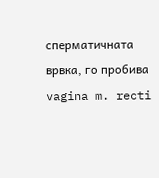сперматичната врвка, го пробива vagina m. recti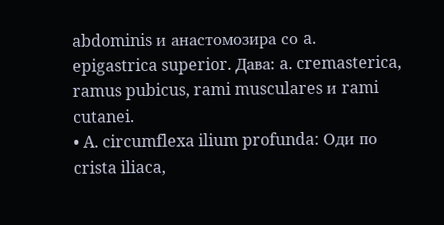abdominis и анастомозира со a. epigastrica superior. Дава: a. cremasterica, ramus pubicus, rami musculares и rami cutanei.
• A. circumflexa ilium profunda: Оди по crista iliaca,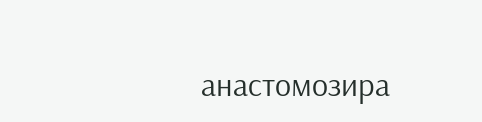анастомозира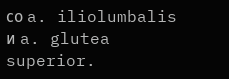со a. iliolumbalis и a. glutea superior.